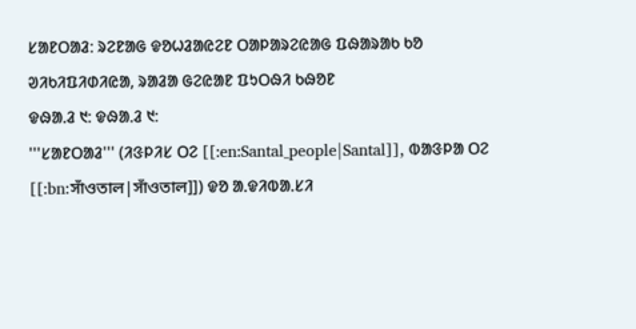ᱥᱟᱱᱛᱟᱲ: ᱨᱮᱱᱟᱜ ᱫᱚᱦᱲᱟᱭᱮᱱ ᱛᱟᱞᱟᱨᱮᱭᱟᱜ ᱯᱷᱟᱨᱟᱠ ᱠᱚ
ᱣᱤᱠᱤᱯᱤᱰᱤᱭᱟ, ᱨᱟᱲᱟ ᱜᱮᱭᱟᱱ ᱯᱩᱛᱷᱤ ᱠᱷᱚᱱ
ᱫᱷᱟᱹᱲ ᱑: ᱫᱷᱟᱹᱲ ᱑:
'''ᱥᱟᱱᱛᱟᱲ''' (ᱤᱝᱞᱤᱥ ᱛᱮ [[:en:Santal_people|Santal]], ᱵᱟᱝᱞᱟ ᱛᱮ [[:bn:সাঁওতাল|সাঁওতাল]]) ᱫᱚ ᱟᱹᱫᱤᱵᱟᱹᱥᱤ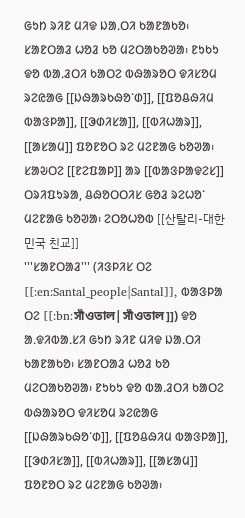ᱜᱩᱴ ᱨᱤᱱ ᱢᱤᱫ ᱡᱟᱹᱛᱤ ᱠᱟᱱᱟᱠᱚ᱾ ᱥᱟᱱᱛᱟᱲ ᱦᱚᱲ ᱠᱚ ᱢᱮᱛᱟᱠᱚᱣᱟ᱾ ᱱᱩᱠᱩ ᱫᱚ ᱵᱟᱹᱲᱛᱤ ᱠᱟᱛᱮ ᱵᱷᱟᱨᱚᱛ ᱫᱤᱥᱚᱢ ᱨᱮᱭᱟᱜ [[ᱡᱷᱟᱨᱠᱷᱚᱸᱰ]], [[ᱯᱚᱪᱷᱤᱢ ᱵᱟᱝᱞᱟ]], [[ᱳᱰᱤᱥᱟ]], [[ᱵᱤᱦᱟᱨ]], [[ᱟᱥᱟᱢ]] ᱯᱚᱱᱚᱛ ᱨᱮ ᱢᱮᱱᱟᱜ ᱠᱚᱣᱟ᱾ ᱥᱟᱶᱛᱮ [[ᱱᱮᱯᱟᱞ]] ᱟᱨ [[ᱵᱟᱝᱞᱟᱫᱮᱥ]] ᱛᱨᱤᱯᱩᱨᱟ, ᱪᱷᱚᱛᱛᱤᱥ ᱜᱚᱲ ᱨᱮᱦᱚᱸ ᱢᱮᱱᱟᱜ ᱠᱚᱣᱟ᱾ ᱮᱛᱚᱦᱚᱵ [[산탈리-대한민국 친교]]
'''ᱥᱟᱱᱛᱟᱲ''' (ᱤᱝᱞᱤᱥ ᱛᱮ [[:en:Santal_people|Santal]], ᱵᱟᱝᱞᱟ ᱛᱮ [[:bn:সাঁওতাল|সাঁওতাল]]) ᱫᱚ ᱟᱹᱫᱤᱵᱟᱹᱥᱤ ᱜᱩᱴ ᱨᱤᱱ ᱢᱤᱫ ᱡᱟᱹᱛᱤ ᱠᱟᱱᱟᱠᱚ᱾ ᱥᱟᱱᱛᱟᱲ ᱦᱚᱲ ᱠᱚ ᱢᱮᱛᱟᱠᱚᱣᱟ᱾ ᱱᱩᱠᱩ ᱫᱚ ᱵᱟᱹᱲᱛᱤ ᱠᱟᱛᱮ ᱵᱷᱟᱨᱚᱛ ᱫᱤᱥᱚᱢ ᱨᱮᱭᱟᱜ [[ᱡᱷᱟᱨᱠᱷᱚᱸᱰ]], [[ᱯᱚᱪᱷᱤᱢ ᱵᱟᱝᱞᱟ]], [[ᱳᱰᱤᱥᱟ]], [[ᱵᱤᱦᱟᱨ]], [[ᱟᱥᱟᱢ]] ᱯᱚᱱᱚᱛ ᱨᱮ ᱢᱮᱱᱟᱜ ᱠᱚᱣᱟ᱾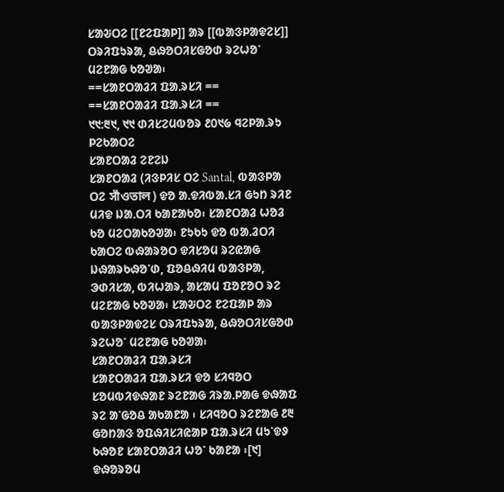ᱥᱟᱶᱛᱮ [[ᱱᱮᱯᱟᱞ]] ᱟᱨ [[ᱵᱟᱝᱞᱟᱫᱮᱥ]] ᱛᱨᱤᱯᱩᱨᱟ, ᱪᱷᱚᱛᱤᱥᱜᱚᱰ ᱨᱮᱦᱚᱸ ᱢᱮᱱᱟᱜ ᱠᱚᱣᱟ᱾
==ᱥᱟᱱᱛᱟᱲᱤ ᱯᱟᱹᱨᱥᱤ ==
==ᱥᱟᱱᱛᱟᱲᱤ ᱯᱟᱹᱨᱥᱤ ==
᱑᱑:᱓᱑, ᱑᱑ ᱰᱤᱥᱮᱢᱵᱚᱨ ᱒᱐᱑᱙ ᱧᱮᱞᱟᱹᱨᱩ ᱞᱮᱠᱟᱛᱮ
ᱥᱟᱱᱛᱟᱲ ᱮᱱᱮᱡ
ᱥᱟᱱᱛᱟᱲ (ᱤᱝᱞᱤᱥ ᱛᱮ Santal, ᱵᱟᱝᱞᱟ ᱛᱮ সাঁওতাল) ᱫᱚ ᱟᱹᱫᱤᱵᱟᱹᱥᱤ ᱜᱩᱴ ᱨᱤᱱ ᱢᱤᱫ ᱡᱟᱹᱛᱤ ᱠᱟᱱᱟᱠᱚ᱾ ᱥᱟᱱᱛᱟᱲ ᱦᱚᱲ ᱠᱚ ᱢᱮᱛᱟᱠᱚᱣᱟ᱾ ᱱᱩᱠᱩ ᱫᱚ ᱵᱟᱹᱲᱛᱤ ᱠᱟᱛᱮ ᱵᱷᱟᱨᱚᱛ ᱫᱤᱥᱚᱢ ᱨᱮᱭᱟᱜ ᱡᱷᱟᱨᱠᱷᱚᱸᱰ, ᱯᱚᱪᱷᱤᱢ ᱵᱟᱝᱞᱟ, ᱳᱰᱤᱥᱟ, ᱵᱤᱦᱟᱨ, ᱟᱥᱟᱢ ᱯᱚᱱᱚᱛ ᱨᱮ ᱢᱮᱱᱟᱜ ᱠᱚᱣᱟ᱾ ᱥᱟᱶᱛᱮ ᱱᱮᱯᱟᱞ ᱟᱨ ᱵᱟᱝᱞᱟᱫᱮᱥ ᱛᱨᱤᱯᱩᱨᱟ, ᱪᱷᱚᱛᱤᱥᱜᱚᱰ ᱨᱮᱦᱚᱸ ᱢᱮᱱᱟᱜ ᱠᱚᱣᱟ᱾
ᱥᱟᱱᱛᱟᱲᱤ ᱯᱟᱹᱨᱥᱤ
ᱥᱟᱱᱛᱟᱲᱤ ᱯᱟᱹᱨᱥᱤ ᱫᱚ ᱥᱤᱧᱚᱛ ᱥᱚᱢᱵᱤᱫᱷᱟᱱ ᱨᱮᱱᱟᱜ ᱤᱨᱟᱹᱞᱟᱜ ᱫᱷᱟᱯ ᱨᱮ ᱟᱸᱜᱚᱪ ᱟᱠᱟᱱᱟ ᱾ ᱥᱤᱧᱚᱛ ᱨᱮᱱᱟᱜ ᱒᱓ ᱜᱚᱴᱟᱝ ᱚᱯᱷᱤᱥᱤᱭᱟᱞ ᱯᱟᱹᱨᱥᱤ ᱢᱩᱸᱫᱽ ᱠᱷᱚᱱ ᱥᱟᱱᱛᱟᱲᱤ ᱦᱚᱸ ᱠᱟᱱᱟ ᱾[᱑]
ᱫᱷᱚᱨᱚᱢ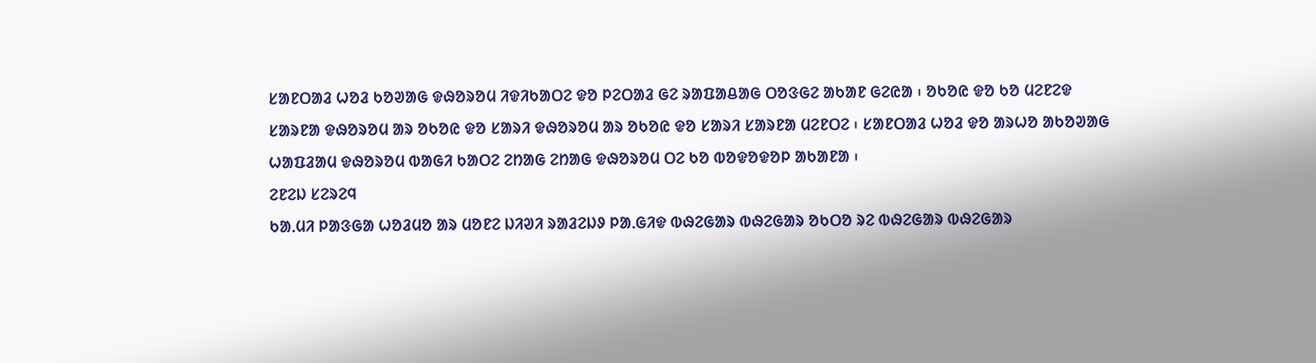ᱥᱟᱱᱛᱟᱲ ᱦᱚᱲ ᱠᱚᱣᱟᱜ ᱫᱷᱚᱨᱚᱢ ᱤᱫᱤᱠᱟᱛᱮ ᱫᱚ ᱞᱮᱛᱟᱲ ᱜᱮ ᱨᱟᱯᱟᱪᱟᱜ ᱛᱚᱝᱜᱮ ᱟᱠᱟᱱ ᱜᱮᱭᱟ ᱾ ᱚᱠᱚᱭ ᱫᱚ ᱠᱚ ᱢᱮᱱᱮᱫ ᱥᱟᱨᱱᱟ ᱫᱷᱚᱨᱚᱢ ᱟᱨ ᱚᱠᱚᱭ ᱫᱚ ᱥᱟᱨᱤ ᱫᱷᱚᱨᱚᱢ ᱟᱨ ᱚᱠᱚᱭ ᱫᱚ ᱥᱟᱨᱤ ᱥᱟᱨᱱᱟ ᱢᱮᱱᱛᱮ ᱾ ᱥᱟᱱᱛᱟᱲ ᱦᱚᱲ ᱫᱚ ᱟᱨᱦᱚ ᱟᱠᱚᱣᱟᱜ ᱦᱟᱯᱲᱟᱢ ᱫᱷᱚᱨᱚᱢ ᱵᱟᱜᱤ ᱠᱟᱛᱮ ᱮᱴᱟᱜ ᱮᱴᱟᱜ ᱫᱷᱚᱨᱚᱢ ᱛᱮ ᱠᱚ ᱵᱚᱫᱚᱫᱚᱞ ᱟᱠᱟᱱᱟ ᱾
ᱮᱱᱮᱡ ᱥᱮᱨᱮᱧ
ᱠᱟᱹᱢᱤ ᱞᱟᱝᱜᱟ ᱦᱚᱲᱢᱚ ᱟᱨ ᱢᱚᱱᱮ ᱡᱤᱣᱤ ᱨᱟᱲᱮᱡᱽ ᱞᱟᱹᱜᱤᱫ ᱵᱷᱮᱜᱟᱨ ᱵᱷᱮᱜᱟᱨ ᱚᱠᱛᱚ ᱨᱮ ᱵᱷᱮᱜᱟᱨ ᱵᱷᱮᱜᱟᱨ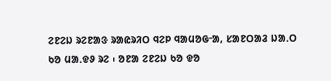ᱮᱱᱮᱡ ᱨᱮᱱᱟᱝ ᱨᱟᱭᱨᱤᱛ ᱧᱮᱞ ᱧᱟᱢᱚᱜᱼᱟ, ᱥᱟᱱᱛᱟᱲ ᱡᱟᱹᱛ ᱠᱚ ᱢᱟᱹᱫᱽ ᱨᱮ ᱾ ᱚᱱᱟ ᱮᱱᱮᱡ ᱠᱚ ᱫᱚ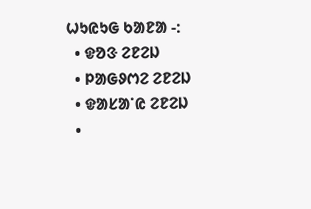ᱦᱩᱭᱩᱜ ᱠᱟᱱᱟ -ᱺ
  • ᱫᱚᱝ ᱮᱱᱮᱡ
  • ᱞᱟᱜᱽᱬᱮ ᱮᱱᱮᱡ
  • ᱫᱟᱥᱟᱸᱭ ᱮᱱᱮᱡ
  •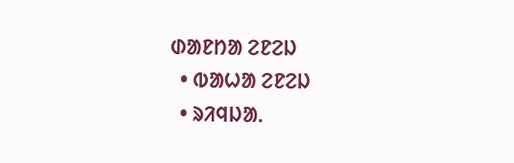ᱰᱟᱱᱴᱟ ᱮᱱᱮᱡ
  • ᱵᱟᱦᱟ ᱮᱱᱮᱡ
  • ᱨᱤᱧᱡᱟᱹ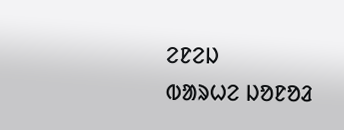ᱮᱱᱮᱡ
ᱵᱟᱨᱦᱮ ᱡᱚᱱᱚᱲ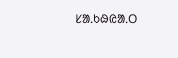ᱥᱟᱹᱠᱷᱭᱟᱹᱛ